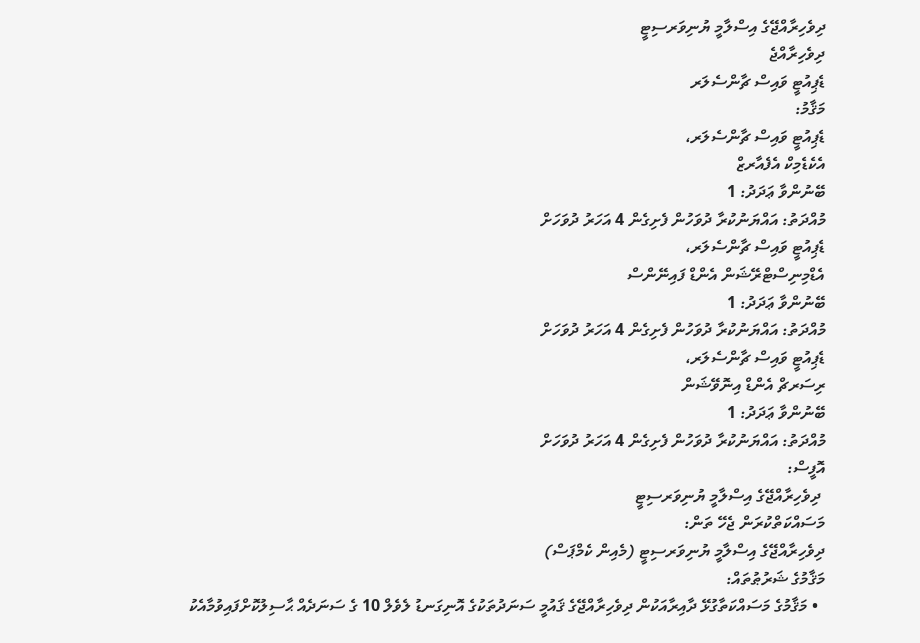ދިވެހިރާއްޖޭގެ އިސްލާމީ ޔުނިވަރސިޓީ
ދިވެހިރާއްޖެ
ޑެޕިއުޓީ ވައިސް ޗާންސެލަރ
މަޤާމު:
ޑެޕިއުޓީ ވައިސް ޗާންސެލަރ،
އެކެޑެމިކް އެފެއާރޒް
ބޭނުންވާ ޢަދަދު: 1
މުއްދަތު: އައްޔަނުކުރާ ދުވަހުން ފެށިގެން 4 އަހަރު ދުވަހަށް
ޑެޕިއުޓީ ވައިސް ޗާންސެލަރ،
އެޑްމިނިސްޓްރޭޝަން އެންޑް ފައިނޭންސް
ބޭނުންވާ ޢަދަދު: 1
މުއްދަތު: އައްޔަނުކުރާ ދުވަހުން ފެށިގެން 4 އަހަރު ދުވަހަށް
ޑެޕިއުޓީ ވައިސް ޗާންސެލަރ،
ރިސަރޗް އެންޑް އިނޮވޭޝަން
ބޭނުންވާ ޢަދަދު: 1
މުއްދަތު: އައްޔަނުކުރާ ދުވަހުން ފެށިގެން 4 އަހަރު ދުވަހަށް
އޮފީސް:
 ދިވެހިރާއްޖޭގެ އިސްލާމީ ޔުނިވަރސިޓީ
މަސައްކަތްކުރަން ޖެހޭ ތަން:
ދިވެހިރާއްޖޭގެ އިސްލާމީ ޔުނިވަރސިޓީ (މެއިން ކެމްޕަސް)
މަޤާމުގެ ޝަރުޠުތައް:
  • މަޤާމުގެ މަސައްކަތާގުޅޭ ދާއިރާއަކުން ދިވެހިރާއްޖޭގެ ޤައުމީ ސަނަދުތަކުގެ އޮނިގަނޑު ލެވެލް 10 ގެ ސަނަދެއް ޙާސިލުކޮށްފައިވުމާއެކު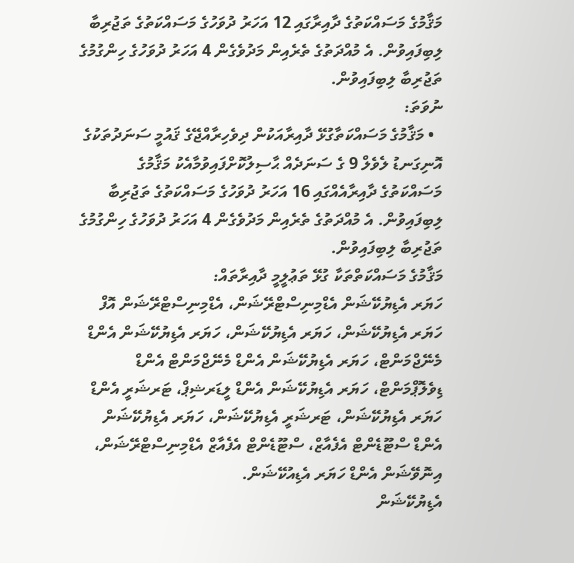މަޤާމުގެ މަސައްކަތުގެ ދާއިރާގައި 12 އަހަރު ދުވަހުގެ މަސައްކަތުގެ ތަޖުރިބާ ލިބިފައިވުން. އެ މުއްދަތުގެ ތެރެއިން މަދުވެގެން 4 އަހަރު ދުވަހުގެ ހިންގުމުގެ ތަޖުރިބާ ލިބިފައިވުން.
ނުވަތަ:
  • މަޤާމުގެ މަސައްކަތާގުޅޭ ދާއިރާއަކުން ދިވެހިރާއްޖޭގެ ޤައުމީ ސަނަދުތަކުގެ އޮނިގަނޑު ލެވެލް 9 ގެ ސަނަދެއް ޙާސިލުކޮށްފައިވުމާއެކު މަޤާމުގެ މަސައްކަތުގެ ދާއިރާއެއްގައި 16 އަހަރު ދުވަހުގެ މަސައްކަތުގެ ތަޖުރިބާ ލިބިފައިވުން. އެ މުއްދަތުގެ ތެރެއިން މަދުވެގެން 4 އަހަރު ދުވަހުގެ ހިންގުމުގެ ތަޖުރިބާ ލިބިފައިވުން.
މަޤާމުގެ މަސައްކަތްތަކާ ގުޅޭ ތަޢުލީމީ ދާއިރާތައް:
ހަޔަރ އެޑިޔުކޭޝަން އެޑްމިނިސްޓްރޭޝަން، އެޑްމިނިސްޓްރޭޝަން އޮފް ހަޔަރ އެޑިޔުކޭޝަން، ހަޔަރ އެޑިޔުކޭޝަން، ހަޔަރ އެޑިޔުކޭޝަން އެންޑް މެނޭޖްމަންޓް، ހަޔަރ އެޑިޔުކޭޝަން އެންޑް މެނޭޖްމަންޓް އެންޑް ޑިވެލޮޕްމަންޓް، ހަޔަރ އެޑިޔުކޭޝަން އެންޑް ލީޑަރޝިޕް، ޓަރޝަރީ އެންޑް ހަޔަރ އެޑިޔުކޭޝަން، ޓަރޝަރީ އެޑިޔުކޭޝަން، ހަޔަރ އެޑިޔުކޭޝަން އެންޑް ސްޓޫޑެންޓް އެފެއާޒް، ސްޓޫޑެންޓް އެފެއާޒް އެޑްމިނިސްޓްރޭޝަން، އިނޮވޭޝަން އެންޑް ހަޔަރ އެޑިއުކޭޝަން.
އެޑިޔުކޭޝަން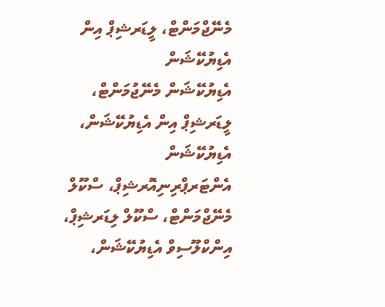މެނޭޖްމަންޓް، ލީޑަރޝިޕް އިން އެޑިޔުކޭޝަން
އެޑިޔުކޭޝަން މެނޭޖުމަންޓް، ލީޑަރޝިޕް އިން އެޑިޔުކޭޝަން، އެޑިޔުކޭޝަން އެންޓަރޕްރިނިއޮރޝިޕް، ސްކޫލް މެނޭޖްމަންޓް، ސްކޫލް ލިޑަރޝިޕް، އިންކްލޫސިވް އެޑިޔުކޭޝަން،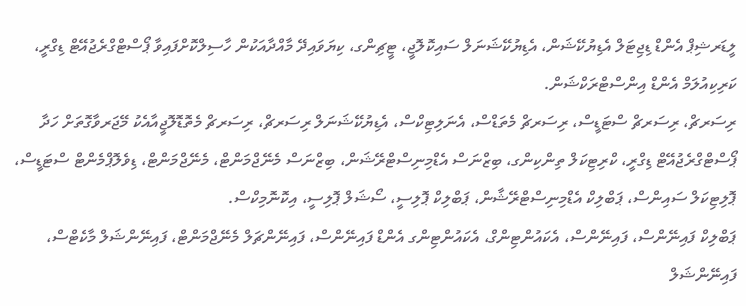ލީޑަރޝިޕް އެންޑް ޑިޖިޓަލް އެޑިޔުކޭޝަން، އެޑިޔުކޭޝަނަލް ސައިކޮލޮޖީ، ޓީޗިންގ، ކިޔަވައިދޭ މާއްދާއަކުން ހާސިލްކޮށްފައިވާ ޕޯސްޓްގްރެޖުއޭޓް ޑިގްރީ، ކަރިކިއުލަމް އެންޑް އިންސްޓްރަކްޝަން.
ރިސަރޗް، ރިސަރޗް ސްޓަޑީސް، ރިސަރޗް މެތަޑްސް، އެނަލިޓިކްސް، އެޑިޔުކޭޝަނަލް ރިސަރޗް، ރިސަރޗް މެތޮޑޮލޮޖީއާއެކު މޭޖަރވާގޮތަށް ހަދާ ޕޯސްޓްގްރެޖުއޭޓް ޑިގްރީ، ކްރިޓިކަލް ތިންކިންގ، ބިޒްނަސް އެޑްމިނިސްޓްރޭޝަން، ބިޒްނަސް މެނޭޖްމަންޓް، މެނޭޖްމަންޓް، ޑިވެލޮޕްމެންޓް ސްޓަޑީސް، ޕޮލިޓިކަލް ސައިންސް، ޕަބްލިކް އެޑްމިނިސްޓްރޭޝާން، ޕަބްލިކް ޕޮލިސީ، ސޯޝަލް ޕޮލިސީ، އިކޮނޮމިކްސް.
ޕަބްލިކް ފައިނޭންސް، ފައިނޭންސް، އެކައުންޓިންގް، އެކައުންޓިންގ އެންޑް ފައިނޭންސް، ފައިނޭންޗަލް މެނޭޖްމަންޓް، ފައިނޭންޝަލް މާކެޓްސް، ފައިނޭންޝަލް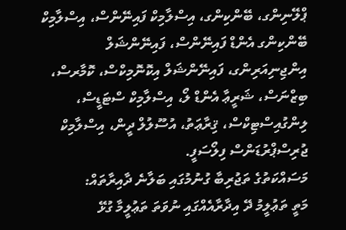ޕްލޭނިންގ، ބޭންކިންގ، އިސްލާމިކް ފައިނޭންސް، އިސްލާމިކް ބޭންކިންގ އެންޑް ފައިނޭންސް، ފައިނޭންޝަލް އިންޖިނިއަރިންގ، ފައިނޭންޝަލް އިކޮނޮމިކްސް، ކޮމާރސް، ބިޒްނަސް، ޝަރީޢާ އެންޑް ލޯ، އިސްލާމިކް ސްޓަޑީސް، ލިންގުއިސްޓިކްސް، ޤިރާޢަތު، އުސޫލުލް ދީން، އިސްލާމިކް ޖުރިސްޕްރުޑަންސް ފިލޯސަފީ.
މަސައްކަތުގެ ތަޖުރިބާ ގުނުމުގައި ބަލާނެ ދާއިރާތައް:
މަތީ ތަޢުލީމު ދޭ އިދާރާއެއްގައި ނުވަތަ ތަޢުލީމާ ގުޅޭ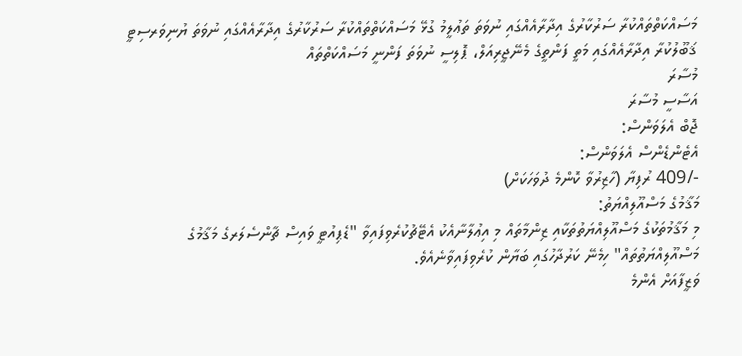މަސައްކަތްތައްކުރާ ސަރުކާރުގެ އިދާރާއެއްގައި ނުވަތަ ތަޢުލީމު ގުޅޭ މަސައްކަތްތައްކުރާ ސަރުކާރުގެ އިދާރާއެއްގައި ނުވަތަ ޔުނިވަރސިޓީ ޤަބޫލުކުރާ އިދާރާއެއްގައި މަތީ ފަންތީގެ މެނޭޖީރިއަލް، ޕޮލިސީ ނުވަތަ ފަންނީ މަސައްކަތްތައް
މުސާރަ
އަސާސީ މުސާރަ
ޖޮބް އެލަވަންސް:
އެޓެންޑެންސް އެލަވަންސް:
-/409 ރުފިޔާ (ހާޒިރުވާ ކޮންމެ ދުވަހަކަށް)
މަޤާމުގެ މަސްއޫލިއްޔަތު:
މި މަޤާމުތަކުގެ މަސްއޫލިއްޔަތުތަކާއި ޒިންމާތައް މި އިޢުލާނާއެކު އެޓޭޗުކުރެވިފައިވާ "ޑެޕިއުޓީ ވައިސް ޗާންސެލަރގެ މަޤާމުގެ މަސްއޫލިއްޔަތުތައް" ހިމެނޭ ކަރުދާހުގައި ބަޔާން ކުރެވިފައިވާނެއެވެ.
ވަޒީފާއަށް އެންމެ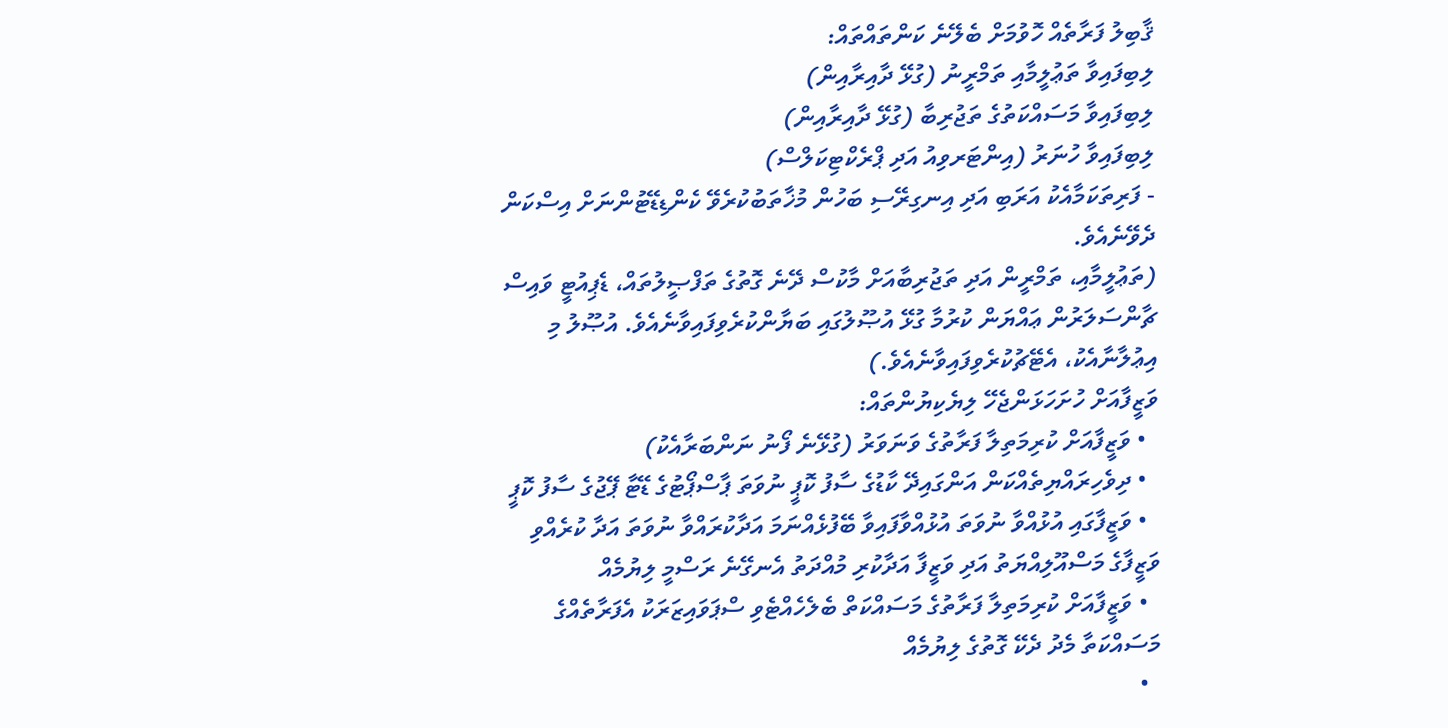ޤާބިލު ފަރާތެއް ހޮވުމަށް ބެލޭނެ ކަންތައްތައް:
ލިބިފައިވާ ތަޢުލީމާއި ތަމްރީނު (ގުޅޭ ދާއިރާއިން)
ލިބިފައިވާ މަސައްކަތުގެ ތަޖުރިބާ (ގުޅޭ ދާއިރާއިން)
ލިބިފައިވާ ހުނަރު (އިންޓަރވިއު އަދި ޕްރެކްޓިކަލްސް)
- ފަރިތަކަމާއެކު އަރަބި އަދި އިނގިރޭސި ބަހުން މުޚާތަބުކުރެވޭ ކެންޑިޑޭޓުންނަށް އިސްކަން ދެވޭނެއެވެ.
(ތަޢުލީމާއި، ތަމްރީން އަދި ތަޖުރިބާއަށް މާކުސް ދޭނެ ގޮތުގެ ތަފްޞީލުތައް، ޑެޕިއުޓީ ވައިސް ޗާންސަލަރުން ޢައްޔަން ކުރުމާ ގުޅޭ އުޞޫލުގައި ބަޔާންކުރެވިފައިވާނެއެވެ. އުޞޫލު މި އިޢުލާނާއެކު، އެޓޭޗުކުރެވިފައިވާނެއެވެ.)
ވަޒީފާއަށް ހުށަހަޅަންޖެހޭ ލިޔެކިޔުންތައް:
  • ވަޒީފާއަށް ކުރިމަތިލާ ފަރާތުގެ ވަނަވަރު (ގުޅޭނެ ފޯނު ނަންބަރާއެކު)
  • ދިވެހިރައްޔިތެއްކަން އަންގައިދޭ ކާޑުގެ ސާފު ކޮޕީ ނުވަތަ ޕާސްޕޯޓުގެ ޑޭޓާ ޕޭޖުގެ ސާފު ކޮޕީ
  • ވަޒީފާގައި އުޅުއްވާ ނުވަތަ އުޅުއްވާފައިވާ ބޭފުޅެއްނަމަ އަދާކުރައްވާ ނުވަތަ އަދާ ކުރެއްވި ވަޒީފާގެ މަސްއޫލިއްޔަތު އަދި ވަޒީފާ އަދާކުރި މުއްދަތު އެނގޭނެ ރަސްމީ ލިޔުމެއް
  • ވަޒީފާއަށް ކުރިމަތިލާ ފަރާތުގެ މަސައްކަތް ބެލެހެއްޓެވި ސްޕަވައިޒަރަކު އެފަރާތެއްގެ މަސައްކަތާ މެދު ދެކޭ ގޮތުގެ ލިޔުމެއް
  •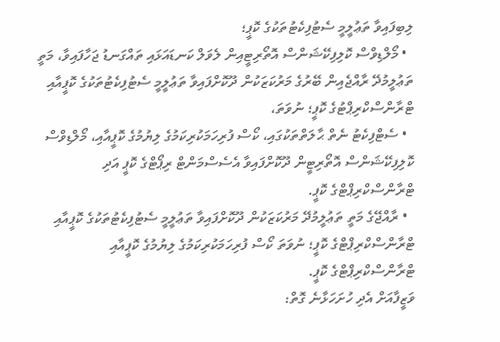ލިބިފައިވާ ތަޢުލީމީ ސެޓުފިކެޓުތަކުގެ ކޮޕީ؛
  • މޯލްޑިވްސް ކޮލިފިކޭޝަންސް އޮތޯރިޓީއިން ލެވަލް ކަނޑައަޅައި ތައްގަނޑު ޖަހާފައިވާ، މަތީ ތަޢުލީމުދޭ ރާއްޖެއިން ބޭރުގެ މަރުކަޒަކުން ދޫކޮށްފައިވާ ތަޢުލީމީ ސެޓުފިކެޓުތަކުގެ ކޮޕީއާއި ޓްރާންސްކްރިޕްޓުގެ ކޮޕީ؛ ނުވަތަ،
  • ސެޓްފިކެޓު ނެތް ޙާލަތްތަކުގައި، ކޯސް ފުރިހަމަކުރިކަމުގެ ލިޔުމުގެ ކޮޕީއާއި، މޯލްޑިވްސް ކޮލިފިކޭޝަންސް އޮތޯރިޓީން ދޫކޮށްފައިވާ އެސެސްމަންޓް ރިޕޯޓްގެ ކޮޕީ އަދި ޓްރާންސްކްރިޕްޓްގެ ކޮޕީ.
  • ރާއްޖޭގެ މަތީ ތަޢުލީމުދޭ މަރުކަޒަކުން ދޫކޮށްފައިވާ ތަޢުލީމީ ސެޓުފިކެޓުތަކުގެ ކޮޕީއާއި ޓްރާންސްކްރިޕްޓްގެ ކޮޕީ؛ ނުވަތަ ކޯސް ފުރިހަމަކުރިކަމުގެ ލިޔުމުގެ ކޮޕީއާއި ޓްރާންސްކްރިޕްޓްގެ ކޮޕީ.
ވަޒީފާއަށް އެދި ހުށަހަޅާނެ ގޮތް: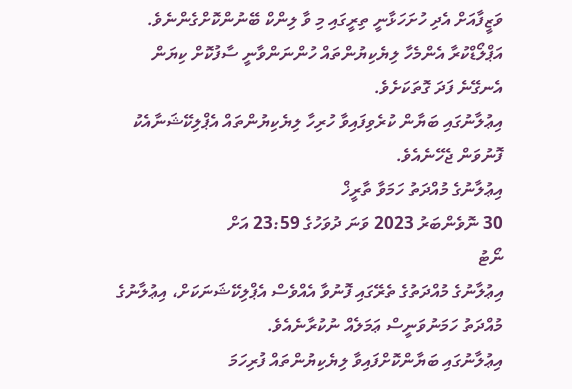ވަޒީފާއަށް އެދި ހުށަހަޅާނީ ތިރީގައި މި ވާ ލިންކް ބޭނުންކޮށްގެންނެވެ.
އަޕްލޯޑްކުރާ އެންމެހާ ލިޔެކިޔުންތައް ހުންނަންވާނީ ސާފުކޮށް ކިޔަން އެނގޭނެ ފަދަ ގޮތަކަށެވެ.
އިޢުލާނުގައި ބަޔާން ކުރެވިފައިވާ ހުރިހާ ލިޔެކިޔުންތައް އެޕްލިކޭޝަނާއެކު ފޮނުވަން ޖެހޭނެއެވެ.
އިޢުލާނުގެ މުއްދަތު ހަމަވާ ތާރީޚް
30 ނޮވެންބަރު 2023 ވަނަ ދުވަހުގެ 23:59 އަށް
ނޯޓު
އިޢުލާނުގެ މުއްދަތުގެ ތެރޭގައި ފޮނުވާ އެއްވެސް އެޕްލިކޭޝަނަކަށް، އިޢުލާނުގެ މުއްދަތު ހަމަނުވަނީސް ޢަމަލެއް ނުކުރާނެއެވެ.
އިޢުލާނުގައި ބަޔާންކޮށްފައިވާ ލިޔެކިޔުންތައް ފުރިހަމަ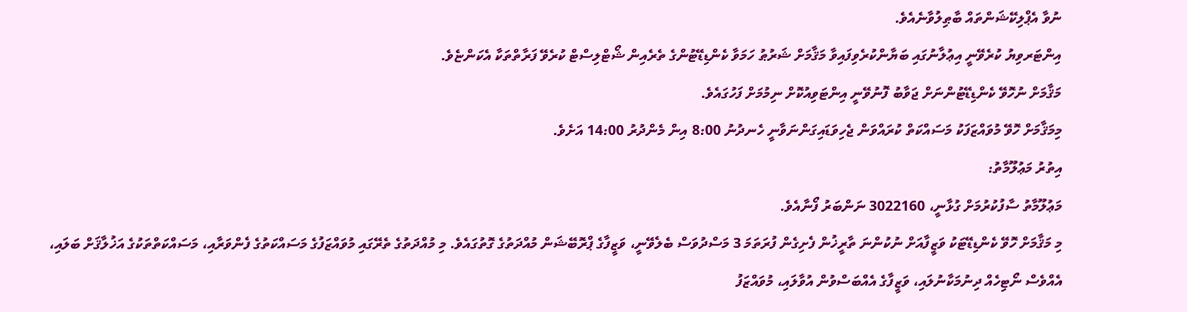ނުވާ އެޕްލިކޭޝަންތައް ބާޠިލުވާނެއެވެ.
އިންޓަރވިޔު ކުރެވޭނީ އިޢުލާނުގައި ބަޔާންކުރެވިފައިވާ މަޤާމަށް ޝަރުޠު ހަމަވާ ކެންޑިޑޭޓުންގެ ތެރެއިން ޝޯޓްލިސްޓް ކުރެވޭ ފަރާތްތަކާ އެކަންޏެވެ.
މަޤާމަށް ނުހޮވޭ ކެންޑިޑޭޓުންނަށް ޖަވާބު ފޮނުވޭނީ އިންޓަވިއުކޮށް ނިމުމަށް ފަހުގައެވެ.
މިމަޤާމަށް ހޮވޭ މުވައްޒަފަކު މަސައްކަތް ކުރައްވަން ޖެހިވަޑައިގަންނަވާނީ ހެނދުނު 8:00 އިން މެންދުރު 14:00 އަށެވެ.
އިތުރު މަޢުލޫމާތު:
މަޢުލޫމާތު ސާފުކުރުމަށް ގުޅާނީ، 3022160 ނަންބަރު ފޯނާއެވެ.
މި މަޤާމަށް ހޮވޭ ކެންޑިޑޭޓަކު ވަޒީފާއަށް ނުކުންނަ ތާރީޚުން ފެށިގެން ފުރަތަމަ 3 މަސްދުވަސް ބެލެވޭނީ، ވަޒީފާގެ ޕްރޮބޭޝަން މުއްދަތުގެ ގޮތުގައެވެ. މި މުއްދަތުގެ ތެރޭގައި މުވައްޒަފުގެ މަސައްކަތުގެ ފެންވަރާއި، މަސައްކަތްތަކުގެ އަޚުލާޤަށް ބަލައި،  އެއްވެސް ނޯޓިހެއް ދިނުމަކާނުލައި، ވަޒީފާގެ އެއްބަސްވުން އުވާލައި، މުވައްޒަފު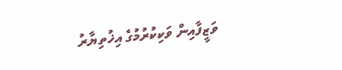ވަޒީފާއިން ވަކިކުރުމުގެ އިޚުތިޔާރު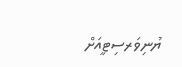ޔުނިވަރސިޓީއަށް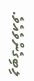ލިބިގެންވެއެވެ.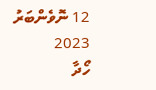12 ނޮވެންބަރު 2023
ހޯދާ